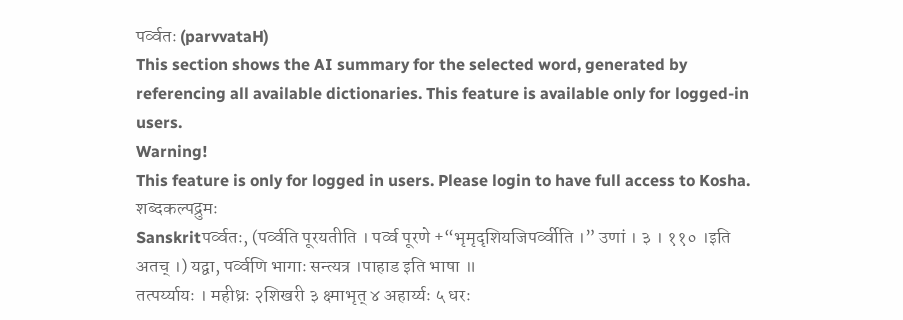पर्व्वतः (parvvataH)
This section shows the AI summary for the selected word, generated by referencing all available dictionaries. This feature is available only for logged-in users.
Warning!
This feature is only for logged in users. Please login to have full access to Kosha.
शब्दकल्पद्रुमः
Sanskritपर्व्वतः, (पर्व्वति पूरयतीति । पर्व्व पूरणे +“भृमृदृशियजिपर्व्वीति ।” उणां । ३ । ११० ।इति अतच् ।) यद्वा, पर्व्वणि भागाः सन्त्यत्र ।पाहाड इति भाषा ॥
तत्पर्य्यायः । महीध्रः २शिखरी ३ क्ष्माभृत् ४ अहार्य्यः ५ धरः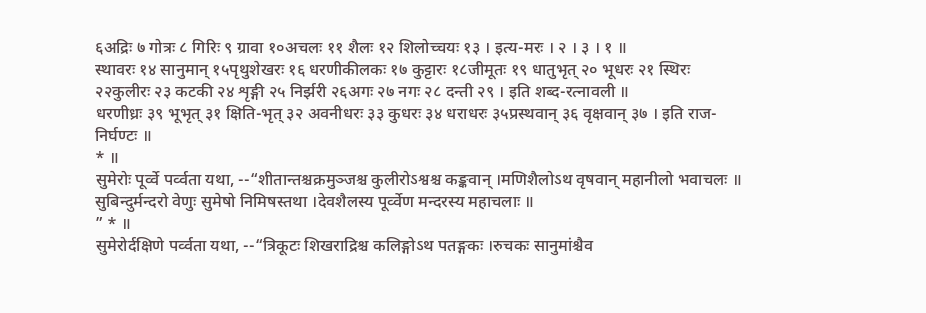६अद्रिः ७ गोत्रः ८ गिरिः ९ ग्रावा १०अचलः ११ शैलः १२ शिलोच्चयः १३ । इत्य-मरः । २ । ३ । १ ॥
स्थावरः १४ सानुमान् १५पृथुशेखरः १६ धरणीकीलकः १७ कुट्टारः १८जीमूतः १९ धातुभृत् २० भूधरः २१ स्थिरः २२कुलीरः २३ कटकी २४ शृङ्गी २५ निर्झरी २६अगः २७ नगः २८ दन्ती २९ । इति शब्द-रत्नावली ॥
धरणीध्रः ३९ भूभृत् ३१ क्षिति-भृत् ३२ अवनीधरः ३३ कुधरः ३४ धराधरः ३५प्रस्थवान् ३६ वृक्षवान् ३७ । इति राज-निर्घण्टः ॥
* ॥
सुमेरोः पूर्व्वे पर्व्वता यथा, --“शीतान्तश्चक्रमुञ्जश्च कुलीरोऽश्वश्च कङ्कवान् ।मणिशैलोऽथ वृषवान् महानीलो भवाचलः ॥
सुबिन्दुर्मन्दरो वेणुः सुमेषो निमिषस्तथा ।देवशैलस्य पूर्व्वेण मन्दरस्य महाचलाः ॥
” * ॥
सुमेरोर्दक्षिणे पर्व्वता यथा, --“त्रिकूटः शिखराद्रिश्च कलिङ्गोऽथ पतङ्गकः ।रुचकः सानुमांश्चैव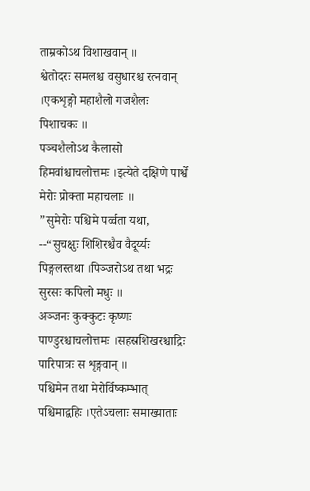ताम्रकोऽथ विशाखवान् ॥
श्वेतोदरः समलश्च वसुधारश्च रत्नवान् ।एकशृङ्गो महाशैलो गजशैलः पिशाचकः ॥
पञ्चशैलोऽथ कैलासो हिमवांश्चाचलोत्तमः ।इत्येते दक्षिणे पार्श्वे मेरोः प्रोक्ता महाचलाः ॥
”सुमेरोः पश्चिमे पर्व्वता यथा, --“सुचक्षुः शिशिरश्चैव वैदूर्य्यः पिङ्गलस्तथा ।पिञ्जरोऽथ तथा भद्रः सुरसः कपिलो मधुः ॥
अञ्जनः कुक्कुटः कृष्णः पाण्डुरश्चाचलोत्तमः ।सहस्रशिखरश्चाद्रिः पारिपात्रः स शृङ्गवान् ॥
पश्चिमेन तथा मेरोर्विष्कम्भात् पश्चिमाद्वहिः ।एतेऽचलाः समाख्याताः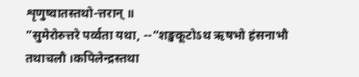शृणुष्वातस्तथो-त्तरान् ॥
”सुमेरोरुत्तरे पर्व्वता यथा, --“शङ्खकूटोऽथ ऋषभो हंसनाभौ तथाचलौ ।कपिलेन्द्रस्तथा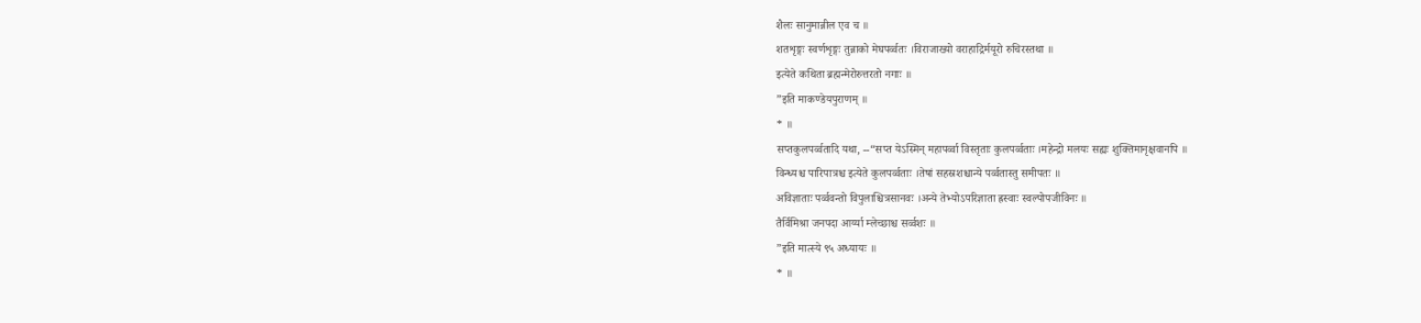शैलः सानुमान्नील एव च ॥
शतशृङ्गः स्वर्णशृङ्गः तुन्नाको मेघपर्व्वतः ।विराजाख्यो वराहाद्रिर्मयूरो रुचिरस्तथा ॥
इत्येते कथिता ब्रह्मन्मेरोरुत्तरतो नगाः ॥
”इति माकण्डेयपुराणम् ॥
* ॥
सप्तकुलपर्व्वतादि यथा, --“सप्त येऽस्मिन् महापर्व्वा विस्तृताः कुलपर्व्वताः ।महेन्द्रो मलयः सह्यः शुक्तिमानृक्षवानपि ॥
विन्ध्यश्च पारिपात्रश्च इत्येते कुलपर्व्वताः ।तेषां सहस्रशश्चान्ये पर्व्वतास्तु समीपतः ॥
अविज्ञाताः पर्व्ववन्तो विपुलाश्चित्रसानवः ।अन्ये तेभ्योऽपरिज्ञाता ह्रस्वाः स्वल्पोपजीविनः ॥
तैर्विमिश्रा जनपदा आर्य्या म्लेच्छाश्च सर्व्वशः ॥
”इति मात्स्ये ९५ अध्यायः ॥
* ॥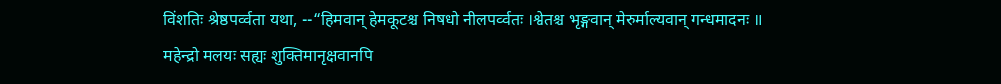विंशतिः श्रेष्ठपर्व्वता यथा, --“हिमवान् हेमकूटश्च निषधो नीलपर्व्वतः ।श्वेतश्च भृङ्गवान् मेरुर्माल्यवान् गन्धमादनः ॥
महेन्द्रो मलयः सह्यः शुक्तिमानृक्षवानपि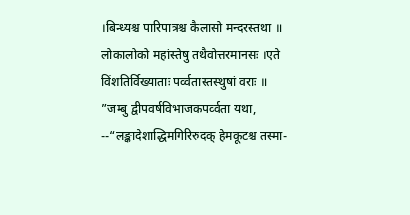।बिन्ध्यश्च पारिपात्रश्च कैलासो मन्दरस्तथा ॥
लोकालोको महांस्तेषु तथैवोत्तरमानसः ।एते विंशतिर्विख्याताः पर्व्वतास्तस्थुषां वराः ॥
”जम्बु द्वीपवर्षविभाजकपर्व्वता यथा, --“लङ्कादेशाद्धिमगिरिरुदक् हेमकूटश्च तस्मा-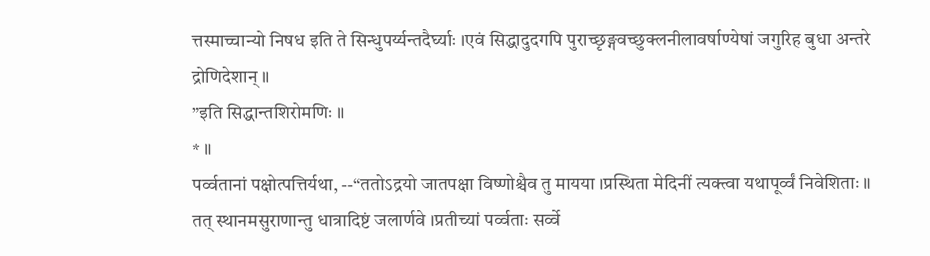त्तस्माच्चान्यो निषध इति ते सिन्धुपर्य्यन्तदैर्घ्याः ।एवं सिद्धादुदगपि पुराच्छृङ्गवच्छुक्लनीलावर्षाण्येषां जगुरिह बुधा अन्तरे द्रोणिदेशान् ॥
”इति सिद्धान्तशिरोमणिः ॥
* ॥
पर्व्वतानां पक्षोत्पत्तिर्यथा, --“ततोऽद्रयो जातपक्षा विष्णोश्चैव तु मायया ।प्रस्थिता मेदिनीं त्यक्त्वा यथापूर्व्वं निवेशिताः ॥
तत् स्थानमसुराणान्तु धात्रादिष्टं जलार्णवे ।प्रतीच्यां पर्व्वताः सर्व्वे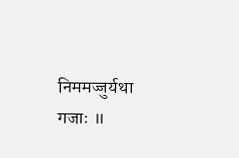निममज्जुर्यथा गजाः ॥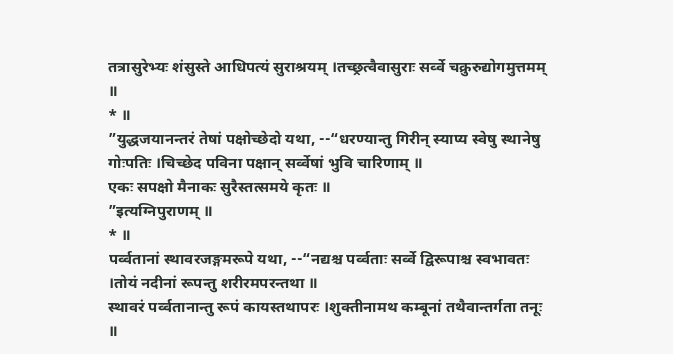तत्रासुरेभ्यः शंसुस्ते आधिपत्यं सुराश्रयम् ।तच्छ्रत्वैवासुराः सर्व्वे चक्रुरुद्योगमुत्तमम् ॥
* ॥
”युद्धजयानन्तरं तेषां पक्षोच्छेदो यथा, --“धरण्यान्तु गिरीन् स्याप्य स्वेषु स्थानेषु गोःपतिः ।चिच्छेद पविना पक्षान् सर्व्वेषां भुवि चारिणाम् ॥
एकः सपक्षो मैनाकः सुरैस्तत्समये कृतः ॥
”इत्यग्निपुराणम् ॥
* ॥
पर्व्वतानां स्थावरजङ्गमरूपे यथा, --“नद्यश्च पर्व्वताः सर्व्वे द्विरूपाश्च स्वभावतः ।तोयं नदीनां रूपन्तु शरीरमपरन्तथा ॥
स्थावरं पर्व्वतानान्तु रूपं कायस्तथापरः ।शुक्तीनामथ कम्बूनां तथैवान्तर्गता तनूः ॥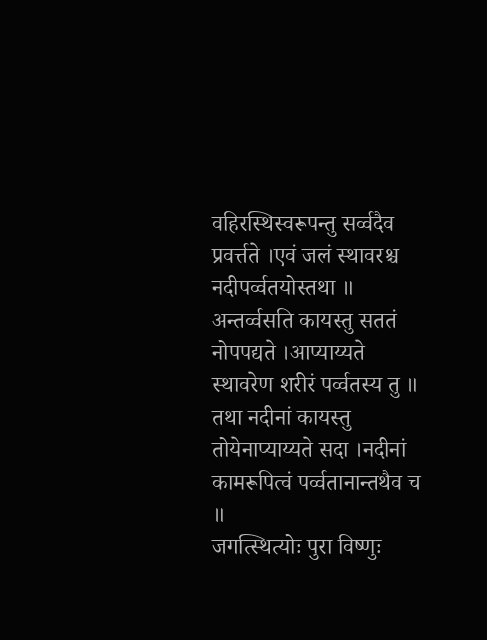वहिरस्थिस्वरूपन्तु सर्व्वदैव प्रवर्त्तते ।एवं जलं स्थावरश्च नदीपर्व्वतयोस्तथा ॥
अन्तर्व्वसति कायस्तु सततं नोपपद्यते ।आप्याय्यते स्थावरेण शरीरं पर्व्वतस्य तु ॥
तथा नदीनां कायस्तु तोयेनाप्याय्यते सदा ।नदीनां कामरूपित्वं पर्व्वतानान्तथैव च ॥
जगत्स्थित्योः पुरा विष्णुः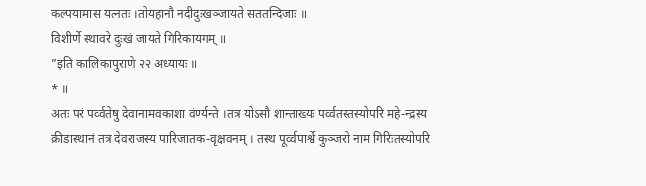कल्पयामास यत्नतः ।तोयहानौ नदीदुःखञ्जायते सततन्दिजाः ॥
विशीर्णे स्थावरे दुःखं जायते गिरिकायगम् ॥
”इति कालिकापुराणे २२ अध्यायः ॥
* ॥
अतः परं पर्व्वतेषु देवानामवकाशा वंर्ण्यन्ते ।तत्र योऽसौ शान्ताख्यः पर्व्वतस्तस्योपरि महे-न्द्रस्य क्रीडास्थानं तत्र देवराजस्य पारिजातक-वृक्षवनम् । तस्थ पूर्व्वपार्श्वे कुञ्जरो नाम गिरिःतस्योपरि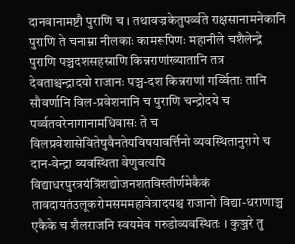दानवानामष्टौ पुराणि च । तथावज्रकेतुपर्व्वते राक्षसानामनेकानि पुराणि ते चनाम्ना नीलकाः कामरूपिणः महानीले चशैलेन्द्रे पुराणि पञ्चदशसहस्राणि किन्नराणांख्यातानि तत्र देवताश्चन्द्रादयो राजानः पञ्च-दश किन्नराणां गर्व्विताः तानि सौवर्णानि विल-प्रवेशनानि च पुराणि चन्द्रोदये च पर्व्वतवरेनागानामधिवासः ते च विलप्रवेशासेवितेषुवैनतेयविषयावर्त्तिनो व्यवस्थितानुरागे च दान-वेन्द्रा व्यवस्थिता वेणुवत्यपि विद्याधरपुरत्रयंत्रिंशद्योजनशतविस्तीर्णमेकैकं तावदायतंउलूकरोमसममहावेत्रादयश्च राजानो विद्या-धराणाञ्च एकैके च शैलराजनि स्वयमेव गरुडोव्यवस्थितः । कुञ्जरे तु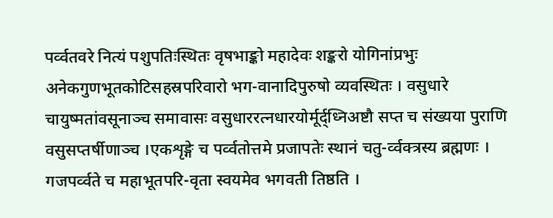पर्व्वतवरे नित्यं पशुपतिःस्थितः वृषभाङ्को महादेवः शङ्करो योगिनांप्रभुः अनेकगुणभूतकोटिसहस्रपरिवारो भग-वानादिपुरुषो व्यवस्थितः । वसुधारे चायुष्मतांवसूनाञ्च समावासः वसुधाररत्नधारयोर्मूर्द्ध्निअष्टौ सप्त च संख्यया पुराणि वसुसप्तर्षीणाञ्च ।एकशृङ्गे च पर्व्वतोत्तमे प्रजापतेः स्थानं चतु-र्व्वक्त्रस्य ब्रह्मणः । गजपर्व्वते च महाभूतपरि-वृता स्वयमेव भगवती तिष्ठति ।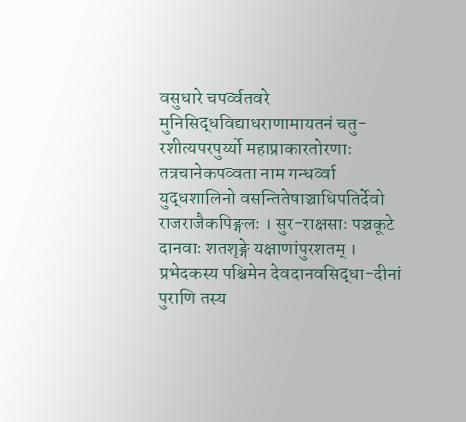वसुधारे चपर्व्वतवरे मुनिसिद्धविद्याधराणामायतनं चतु-रशीत्यपरपुर्य्यो महाप्राकारतोरणाः तत्रचानेकपव्वता नाम गन्धर्व्वा युद्धशालिनो वसन्तितेषाञ्चाधिपतिर्देवो राजराजैकपिङ्गलः । सुर-राक्षसाः पञ्चकूटे दानवाः शतशृङ्गे यक्षाणांपुरशतम् । प्रभेदकस्य पश्चिमेन देवदानवसिद्धा-दीनां पुराणि तस्य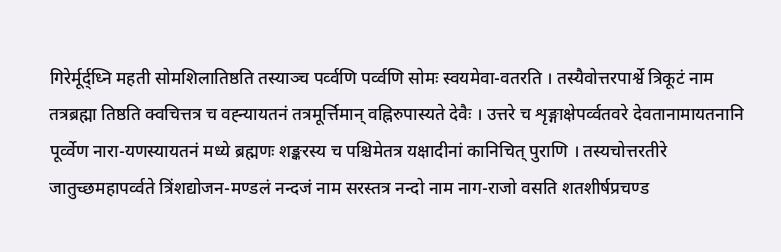गिरेर्मूर्द्ध्नि महती सोमशिलातिष्ठति तस्याञ्च पर्व्वणि पर्व्वणि सोमः स्वयमेवा-वतरति । तस्यैवोत्तरपार्श्वे त्रिकूटं नाम तत्रब्रह्मा तिष्ठति क्वचित्तत्र च वह्न्यायतनं तत्रमूर्त्तिमान् वह्निरुपास्यते देवैः । उत्तरे च शृङ्गाक्षेपर्व्वतवरे देवतानामायतनानि पूर्व्वेण नारा-यणस्यायतनं मध्ये ब्रह्मणः शङ्करस्य च पश्चिमेतत्र यक्षादीनां कानिचित् पुराणि । तस्यचोत्तरतीरे जातुच्छमहापर्व्वते त्रिंशद्योजन-मण्डलं नन्दजं नाम सरस्तत्र नन्दो नाम नाग-राजो वसति शतशीर्षप्रचण्ड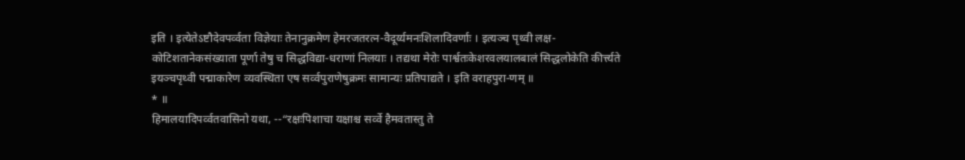इति । इत्येतेऽष्टौदेवपर्व्वता विज्ञेयाः तेनानुक्रमेण हेमरजतरत्न-वैदूर्य्यमनःशिलादिवर्णाः । इत्यञ्च पृथ्वी लक्ष-कोटिशतानेकसंख्याता पूर्णा तेषु च सिद्धविद्या-धराणां निलयाः । तद्यथा मेरोः पार्श्वतःकेशरवलयालबालं सिद्धलोकेति कीर्त्त्यते इयञ्चपृथ्वी पद्माकारेण व्यवस्थिता एष सर्व्वपुराणेषुक्रमः सामान्यः प्रतिपाद्यते । इति वराहपुरा-णम् ॥
* ॥
हिमालयादिपर्व्वतवासिनो यथा, --“रक्षःपिशाचा यक्षाश्च सर्व्वे हैमवतास्तु ते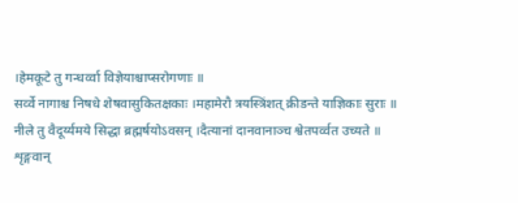।हेमकूटे तु गन्धर्व्वा विज्ञेयाश्चाप्सरोगणाः ॥
सर्व्वे नागाश्च निषधे शेषवासुकितक्षकाः ।महामेरौ त्रयस्त्रिंशत् क्रीडन्ते याज्ञिकाः सुराः ॥
नीले तु वैदूर्य्यमये सिद्धा ब्रह्मर्षयोऽवसन् ।दैत्यानां दानवानाञ्च श्वेतपर्व्वत उच्यते ॥
शृङ्गवान्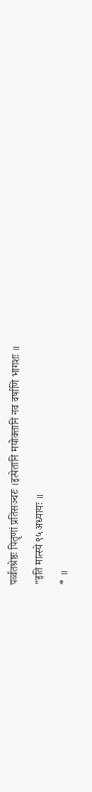पर्व्वतश्रेष्ठः पितॄणां प्रतिसञ्चरः ।इत्येतानि मयोक्तानि नव वर्षाणि भागशः ॥
”इति मात्स्ये ९५ अध्यायः ॥
* ॥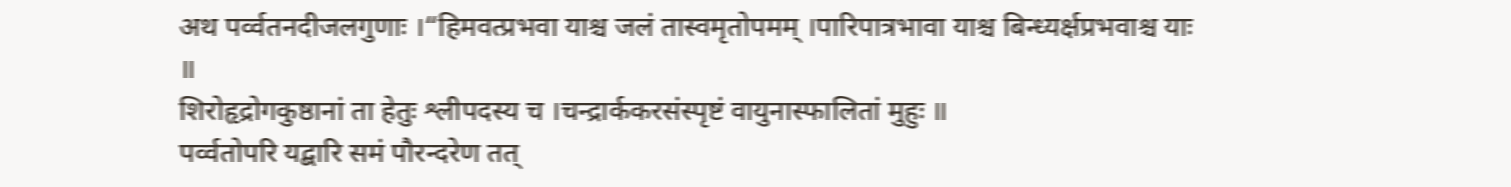अथ पर्व्वतनदीजलगुणाः ।“हिमवत्प्रभवा याश्च जलं तास्वमृतोपमम् ।पारिपात्रभावा याश्च बिन्ध्यर्क्षप्रभवाश्च याः ॥
शिरोहृद्रोगकुष्ठानां ता हेतुः श्लीपदस्य च ।चन्द्रार्ककरसंस्पृष्टं वायुनास्फालितां मुहुः ॥
पर्व्वतोपरि यद्बारि समं पौरन्दरेण तत्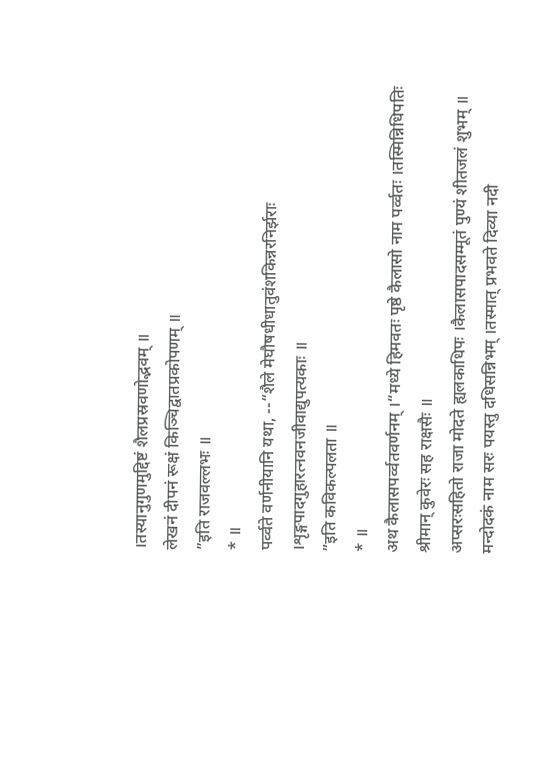।तस्यानुगुणमुद्दिष्टं शैलप्रस्रवणोद्भवम् ॥
लेखनं दीपनं रूक्षं किञ्चिद्वातप्रकोपणम् ॥
”इति राजवल्लभः ॥
* ॥
पर्व्वते वर्णनीयानि यथा, --“शैले मेघौषधीधातुवंशकिन्नरनिर्झराः ।शृङ्गपादगुहारत्नवनजीवाद्युपत्यकाः ॥
”इति कविकल्पलता ॥
* ॥
अथ कैलासपर्व्वतवर्णनम् ।“मध्ये हिमवतः पृष्ठे कैलासो नाम पर्व्वतः ।तस्मिन्निधिपतिः श्रीमान् कुवेरः सह राक्षसैः ॥
अप्सरःसहितो राजा मोदते ह्यलकाधिपः ।कैलासपादसम्मूतं पुण्यं शीतजलं शुभम् ॥
मन्दोदकं नाम सरः पयस्तु दधिसन्निभम् ।तस्मात् प्रभवते दिव्या नदी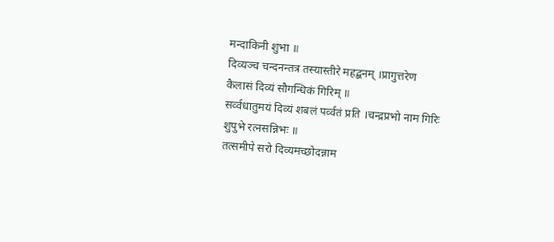मन्दाकिनी शुभा ॥
दिव्यञ्च चन्दनन्तत्र तस्यास्तीरे महद्बनम् ।प्रागुत्तरेण कैलासं दिव्यं सौगन्धिकं गिरिम् ॥
सर्व्वधातुमयं दिव्यं शबलं पर्व्वतं प्रति ।चन्द्रप्रभो नाम गिरिः शुपुभे रत्नसन्निभः ॥
तत्समीपे सरो दिव्यमच्छोदन्नाम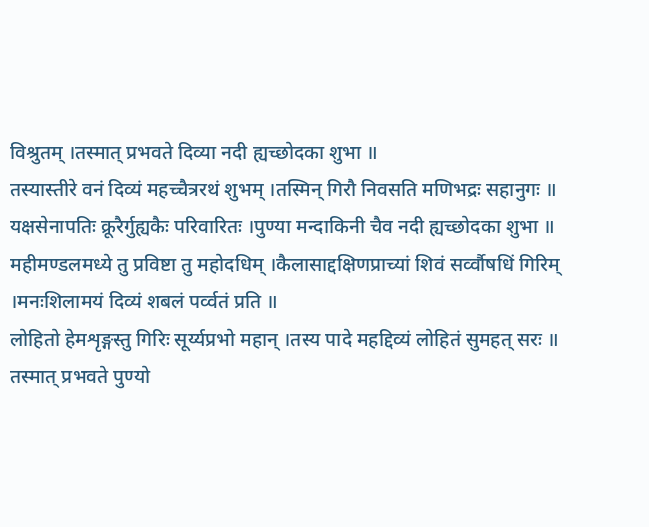विश्रुतम् ।तस्मात् प्रभवते दिव्या नदी ह्यच्छोदका शुभा ॥
तस्यास्तीरे वनं दिव्यं महच्चैत्ररथं शुभम् ।तस्मिन् गिरौ निवसति मणिभद्रः सहानुगः ॥
यक्षसेनापतिः क्रूरैर्गुह्यकैः परिवारितः ।पुण्या मन्दाकिनी चैव नदी ह्यच्छोदका शुभा ॥
महीमण्डलमध्ये तु प्रविष्टा तु महोदधिम् ।कैलासाद्दक्षिणप्राच्यां शिवं सर्व्वौषधिं गिरिम् ।मनःशिलामयं दिव्यं शबलं पर्व्वतं प्रति ॥
लोहितो हेमशृङ्गस्तु गिरिः सूर्य्यप्रभो महान् ।तस्य पादे महद्दिव्यं लोहितं सुमहत् सरः ॥
तस्मात् प्रभवते पुण्यो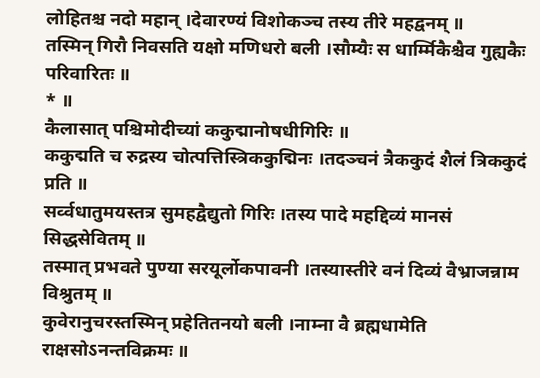लोहितश्च नदो महान् ।देवारण्यं विशोकञ्च तस्य तीरे महद्वनम् ॥
तस्मिन् गिरौ निवसति यक्षो मणिधरो बली ।सौम्यैः स धार्म्मिकैश्चैव गुह्यकैः परिवारितः ॥
* ॥
कैलासात् पश्चिमोदीच्यां ककुद्मानोषधीगिरिः ॥
ककुद्मति च रुद्रस्य चोत्पत्तिस्त्रिककुद्मिनः ।तदञ्चनं त्रैककुदं शैलं त्रिककुदं प्रति ॥
सर्व्वधातुमयस्तत्र सुमहद्वैद्युतो गिरिः ।तस्य पादे महद्दिव्यं मानसं सिद्धसेवितम् ॥
तस्मात् प्रभवते पुण्या सरयूर्लोकपावनी ।तस्यास्तीरे वनं दिव्यं वैभ्राजन्नाम विश्रुतम् ॥
कुवेरानुचरस्तस्मिन् प्रहेतितनयो बली ।नाम्ना वै ब्रह्मधामेति राक्षसोऽनन्तविक्रमः ॥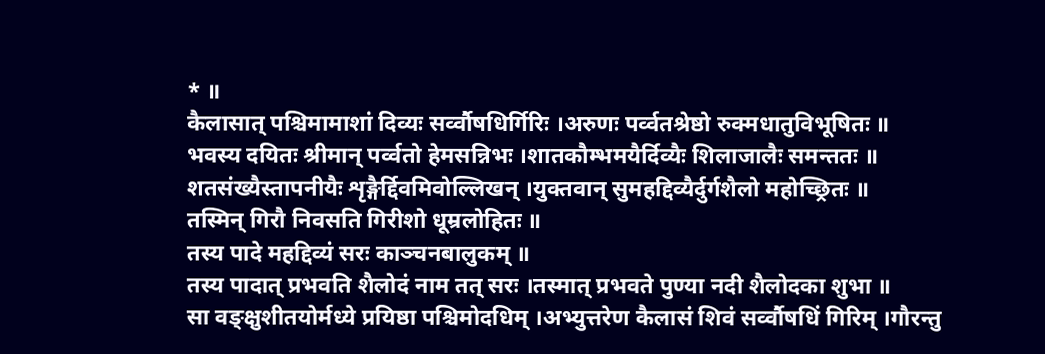* ॥
कैलासात् पश्चिमामाशां दिव्यः सर्व्वौषधिर्गिरिः ।अरुणः पर्व्वतश्रेष्ठो रुक्मधातुविभूषितः ॥
भवस्य दयितः श्रीमान् पर्व्वतो हेमसन्निभः ।शातकौम्भमयैर्दिव्यैः शिलाजालैः समन्ततः ॥
शतसंख्यैस्तापनीयैः शृङ्गैर्द्दिवमिवोल्लिखन् ।युक्तवान् सुमहद्दिव्यैर्दुर्गशैलो महोच्छ्रितः ॥
तस्मिन् गिरौ निवसति गिरीशो धूम्रलोहितः ॥
तस्य पादे महद्दिव्यं सरः काञ्चनबालुकम् ॥
तस्य पादात् प्रभवति शैलोदं नाम तत् सरः ।तस्मात् प्रभवते पुण्या नदी शैलोदका शुभा ॥
सा वङ्क्षुशीतयोर्मध्ये प्रयिष्ठा पश्चिमोदधिम् ।अभ्युत्तरेण कैलासं शिवं सर्व्वौषधिं गिरिम् ।गौरन्तु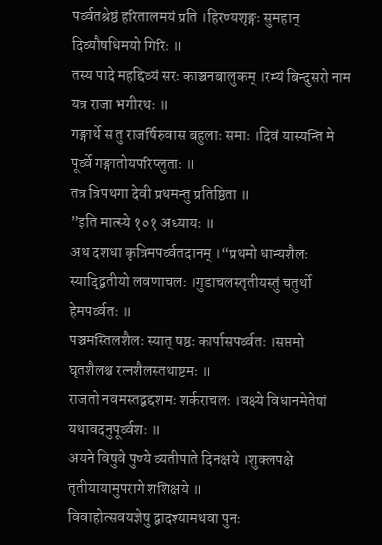पर्व्वतश्रेष्ठं हरितालमयं प्रति ।हिरण्यशृङ्गः सुमहान् दिव्यौषधिमयो गिरिः ॥
तस्य पादे महद्दिव्यं सरः काञ्चनबालुकम् ।रम्यं बिन्दुसरो नाम यत्र राजा भगीरथः ॥
गङ्गार्थे स तु राजर्षिरुवास बहुलाः समाः ।दिवं यास्यन्ति मे पूर्व्वे गङ्गातोयपरिप्लुताः ॥
तत्र त्रिपथगा देवी प्रथमन्तु प्रतिष्ठिता ॥
”इति मात्स्ये १०१ अध्यायः ॥
अथ दशधा कृत्रिमपर्व्वतदानम् ।“प्रथमो धान्यशैलः स्याद्द्बितीयो लवणाचलः ।गुडाचलस्तृतीयस्तुं चतुर्थो हेमपर्व्वतः ॥
पञ्चमस्तिलशैलः स्यात् षष्ठः कार्पासपर्व्वतः ।सप्तमो घृतशैलश्च रत्नशैलस्तथाष्टमः ॥
राजतो नवमस्तद्बद्दशमः शर्कराचलः ।वक्ष्ये विधानमेतेषां यथावदनुपूर्व्वशः ॥
अयने विषुवे पुण्ये व्यतीपाते दिनक्षये ।शुक्लपक्षे तृतीयायामुपरागे शशिक्षये ॥
विवाहोत्सवयज्ञेषु द्वादश्यामथवा पुनः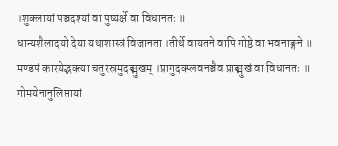।शुक्लायां पञ्चदश्यां वा पुष्यर्क्षे वा विधानतः ॥
धान्यशैलादयो देया यथाशास्त्रं विजानता ।तीर्थे वायतने वापि गोष्ठे वा भवनाङ्गने ॥
मण्डपं कारयेद्भक्त्या चतुरस्रमुदङ्मुखम् ।प्रागुदक्प्लवनञ्चैव प्राङ्मुखं वा विधानतः ॥
गोमयेनानुलिप्तायां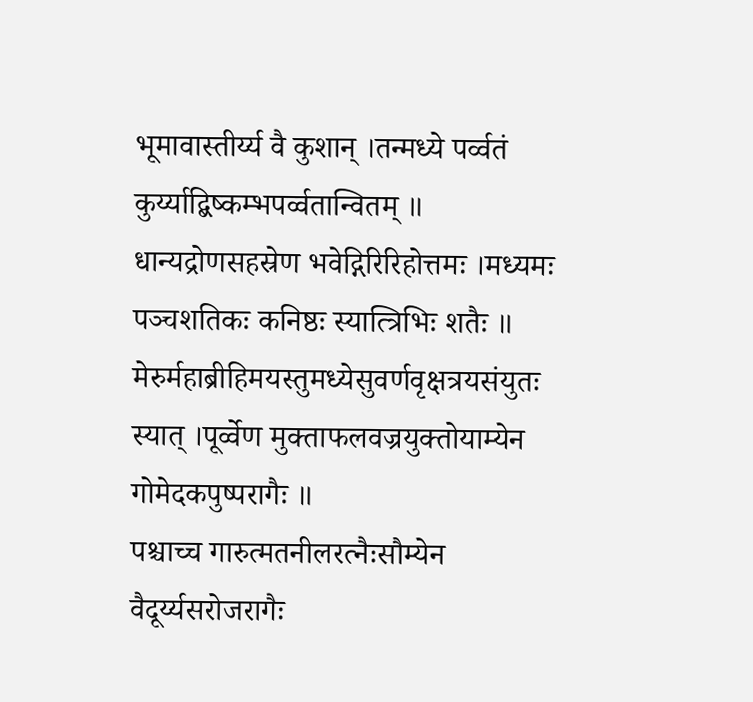भूमावास्तीर्य्य वै कुशान् ।तन्मध्ये पर्व्वतं कुर्य्याद्बिष्कम्भपर्व्वतान्वितम् ॥
धान्यद्रोणसहस्रेण भवेद्गिरिरिहोत्तमः ।मध्यमः पञ्चशतिकः कनिष्ठः स्यात्त्रिभिः शतैः ॥
मेरुर्महाब्रीहिमयस्तुमध्येसुवर्णवृक्षत्रयसंयुतः स्यात् ।पूर्व्वेण मुक्ताफलवज्रयुक्तोयाम्येन गोमेदकपुष्परागैः ॥
पश्चाच्च गारुत्मतनीलरत्नैःसौम्येन वैदूर्य्यसरोजरागैः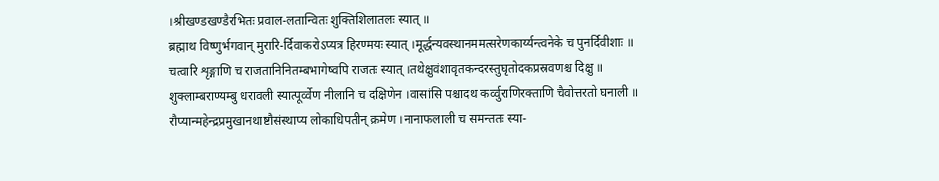।श्रीखण्डखण्डैरभितः प्रवाल-लतान्वितः शुक्तिशिलातलः स्यात् ॥
ब्रह्माथ विष्णुर्भगवान् मुरारि-र्दिवाकरोऽप्यत्र हिरण्मयः स्यात् ।मूर्द्धन्यवस्थानममत्सरेणकार्य्यन्त्वनेके च पुनर्दिवीशाः ॥
चत्वारि शृङ्गाणि च राजतानिनितम्बभागेष्वपि राजतः स्यात् ।तथेक्षुवंशावृतकन्दरस्तुघृतोदकप्रस्रवणश्च दिक्षु ॥
शुक्लाम्बराण्यम्बु धरावली स्यात्पूर्व्वेण नीलानि च दक्षिणेन ।वासांसि पश्चादथ कर्व्वुराणिरक्ताणि चैवोत्तरतो घनाली ॥
रौप्यान्महेन्द्रप्रमुखानथाष्टौसंस्थाप्य लोकाधिपतीन् क्रमेण ।नानाफलाली च समन्ततः स्या-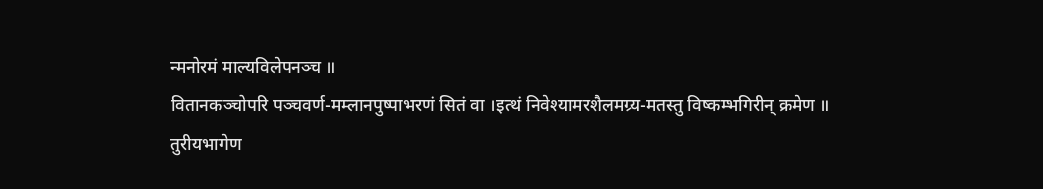न्मनोरमं माल्यविलेपनञ्च ॥
वितानकञ्चोपरि पञ्चवर्ण-मम्लानपुष्पाभरणं सितं वा ।इत्थं निवेश्यामरशैलमग्र्य-मतस्तु विष्कम्भगिरीन् क्रमेण ॥
तुरीयभागेण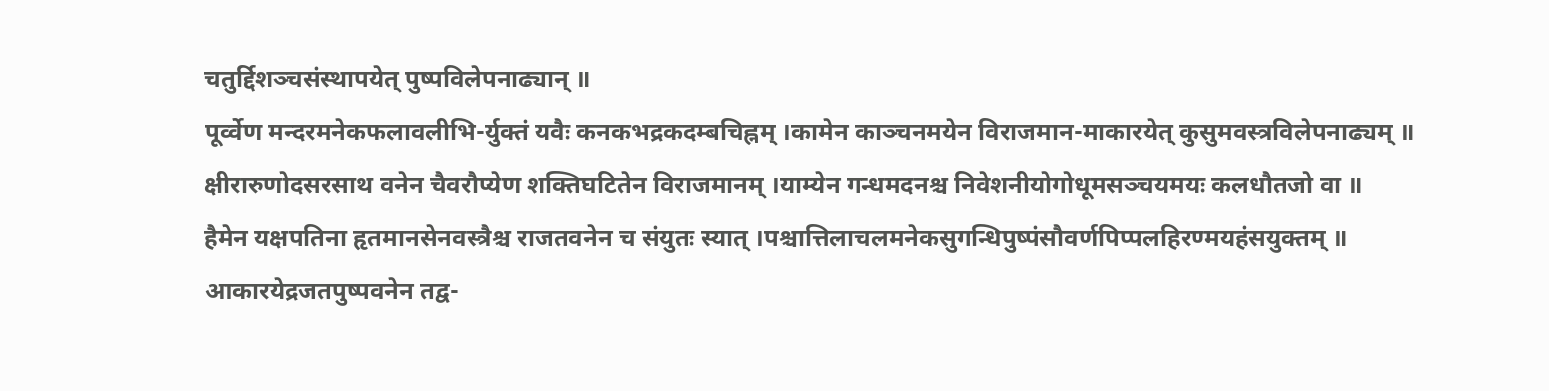चतुर्द्दिशञ्चसंस्थापयेत् पुष्पविलेपनाढ्यान् ॥
पूर्व्वेण मन्दरमनेकफलावलीभि-र्युक्तं यवैः कनकभद्रकदम्बचिह्नम् ।कामेन काञ्चनमयेन विराजमान-माकारयेत् कुसुमवस्त्रविलेपनाढ्यम् ॥
क्षीरारुणोदसरसाथ वनेन चैवरौप्येण शक्तिघटितेन विराजमानम् ।याम्येन गन्धमदनश्च निवेशनीयोगोधूमसञ्चयमयः कलधौतजो वा ॥
हैमेन यक्षपतिना हृतमानसेनवस्त्रैश्च राजतवनेन च संयुतः स्यात् ।पश्चात्तिलाचलमनेकसुगन्धिपुष्पंसौवर्णपिप्पलहिरण्मयहंसयुक्तम् ॥
आकारयेद्रजतपुष्पवनेन तद्व-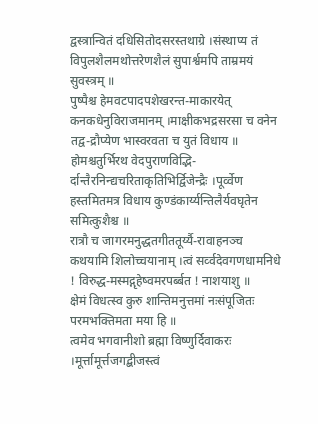द्वस्त्रान्वितं दधिसितोदसरस्तथाग्रे ।संस्थाप्य तं विपुलशैलमथोत्तरेणशैलं सुपार्श्वमपि ताम्रमयं सुवस्त्रम् ॥
पुष्पैश्च हेमवटपादपशेखरन्त-माकारयेत् कनकधेनुविराजमानम् ।माक्षीकभद्रसरसा च वनेन तद्व-द्रौप्येण भास्वरवता च युतं विधाय ॥
होमश्चतुर्भिरथ वेदपुराणविद्भि-र्दान्तैरनिन्द्यचरिताकृतिभिर्द्विजेन्द्रैः ।पूर्व्वेण हस्तमितमत्र विधाय कुण्डंकार्य्यन्तिलैर्यवघृतेन समित्कुशैश्च ॥
रात्रौ च जागरमनुद्धतगीततूर्य्यै-रावाहनञ्च कथयामि शिलोच्चयानाम् ।त्वं सर्व्वदेवगणधामनिधे ! विरुद्ध-मस्मद्गृहेष्वमरपर्ब्बत ! नाशयाशु ॥
क्षेमं विधत्स्व कुरु शान्तिमनुत्तमां नःसंपूजितः परमभक्तिमता मया हि ॥
त्वमेव भगवानीशो ब्रह्मा विष्णुर्दिवाकरः ।मूर्त्तामूर्त्तजगद्बीजस्त्वं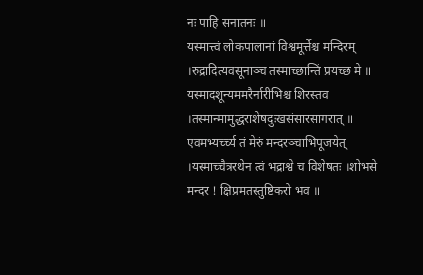नः पाहि सनातनः ॥
यस्मात्त्वं लोकपालानां विश्वमूर्त्तेश्च मन्दिरम् ।रुद्रादित्यवसूनाञ्च तस्माच्छान्तिं प्रयच्छ मे ॥
यस्मादशून्यममरैर्नारीभिश्च शिरस्तव ।तस्मान्मामुद्धराशेषदुःखसंसारसागरात् ॥
एवमभ्यर्च्च्य तं मेरुं मन्दरञ्चाभिपूजयेत् ।यस्माच्चैत्ररथेन त्वं भद्राश्वे च विशेषतः ।शोभसे मन्दर ! क्षिप्रमतस्तुष्टिकरो भव ॥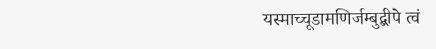यस्माच्चूडामणिर्जम्बुद्बीपे त्वं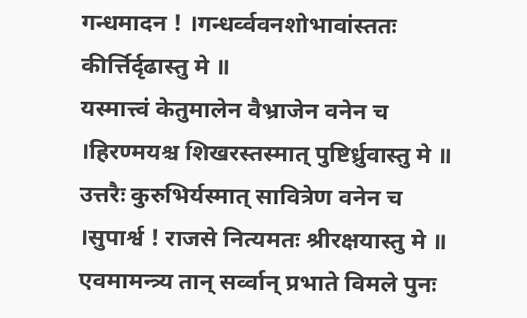गन्धमादन ! ।गन्धर्व्ववनशोभावांस्ततः कीर्त्तिर्दृढास्तु मे ॥
यस्मात्त्वं केतुमालेन वैभ्राजेन वनेन च ।हिरण्मयश्च शिखरस्तस्मात् पुष्टिर्ध्रुवास्तु मे ॥
उत्तरैः कुरुभिर्यस्मात् सावित्रेण वनेन च ।सुपार्श्व ! राजसे नित्यमतः श्रीरक्षयास्तु मे ॥
एवमामन्त्र्य तान् सर्व्वान् प्रभाते विमले पुनः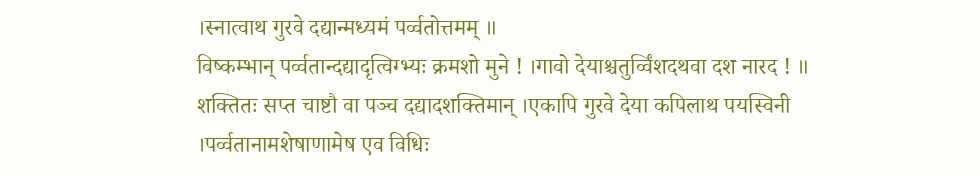।स्नात्वाथ गुरवे दद्यान्मध्यमं पर्व्वतोत्तमम् ॥
विष्कम्भान् पर्व्वतान्दद्यादृत्विग्भ्यः क्रमशो मुने ! ।गावो देयाश्चतुर्व्विंशदथवा दश नारद ! ॥
शक्तितः सप्त चाष्टौ वा पञ्च दद्यादशक्तिमान् ।एकापि गुरवे देया कपिलाथ पयस्विनी ।पर्व्वतानामशेषाणामेष एव विधिः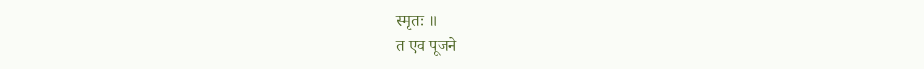स्मृतः ॥
त एव पूजने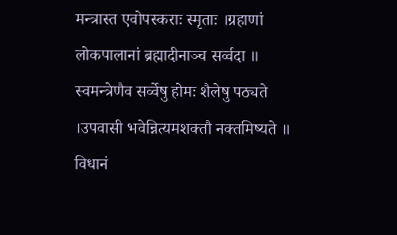मन्त्रास्त एवोपस्कराः स्मृताः ।ग्रहाणां लोकपालानां ब्रह्मादीनाञ्च सर्व्वदा ॥
स्वमन्त्रेणैव सर्व्वेषु होमः शैलेषु पठ्यते ।उपवासी भवेन्नित्यमशक्तौ नक्तमिष्यते ॥
विधानं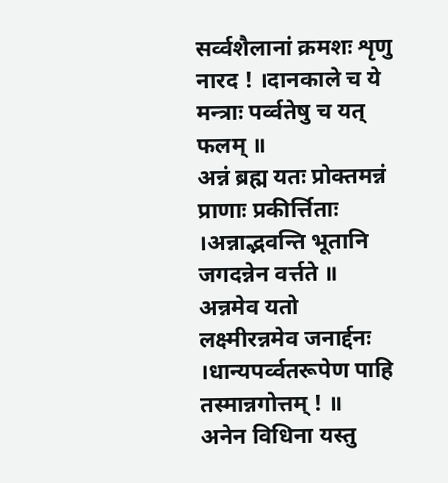सर्व्वशैलानां क्रमशः शृणु नारद ! ।दानकाले च ये मन्त्राः पर्व्वतेषु च यत् फलम् ॥
अन्नं ब्रह्म यतः प्रोक्तमन्नं प्राणाः प्रकीर्त्तिताः ।अन्नाद्भवन्ति भूतानि जगदन्नेन वर्त्तते ॥
अन्नमेव यतो लक्ष्मीरन्नमेव जनार्द्दनः ।धान्यपर्व्वतरूपेण पाहि तस्मान्नगोत्तम् ! ॥
अनेन विधिना यस्तु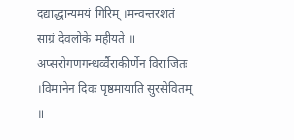दद्याद्धान्यमयं गिरिम् ।मन्वन्तरशतं साग्रं देवलोके महीयते ॥
अप्सरोगणगन्धर्व्वैराकीर्णेन विराजितः ।विमानेन दिवः पृष्ठमायाति सुरसेवितम् ॥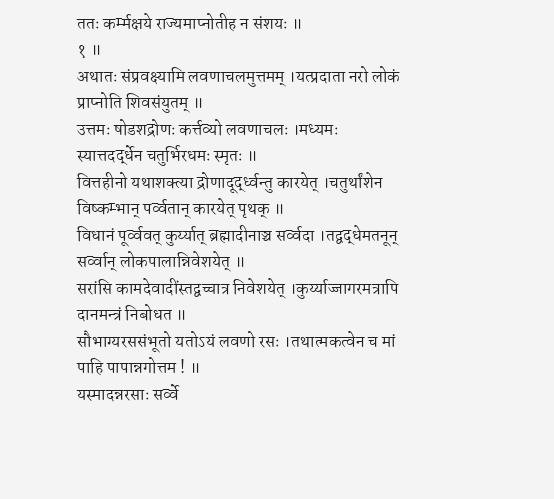ततः कर्म्मक्षये राज्यमाप्नोतीह न संशयः ॥
१ ॥
अथातः संप्रवक्ष्यामि लवणाचलमुत्तमम् ।यत्प्रदाता नरो लोकं प्राप्नोति शिवसंयुतम् ॥
उत्तमः षोडशद्रोणः कर्त्तव्यो लवणाचलः ।मध्यमः स्यात्तदर्द्धेन चतुर्भिरधमः स्मृतः ॥
वित्तहीनो यथाशक्त्या द्रोणादूर्द्ध्वन्तु कारयेत् ।चतुर्थांशेन विष्कम्भान् पर्व्वतान् कारयेत् पृथक् ॥
विधानं पूर्व्ववत् कुर्य्यात् ब्रह्मादीनाञ्च सर्व्वदा ।तद्वद्धेमतनून् सर्व्वान् लोकपालान्निवेशयेत् ॥
सरांसि कामदेवादींस्तद्वच्चात्र निवेशयेत् ।कुर्य्याज्जागरमत्रापि दानमन्त्रं निबोधत ॥
सौभाग्यरससंभूतो यतोऽयं लवणो रसः ।तथात्मकत्वेन च मां पाहि पापान्नगोत्तम ! ॥
यस्मादन्नरसाः सर्व्वे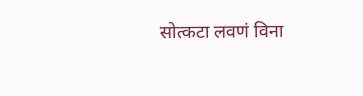सोत्कटा लवणं विना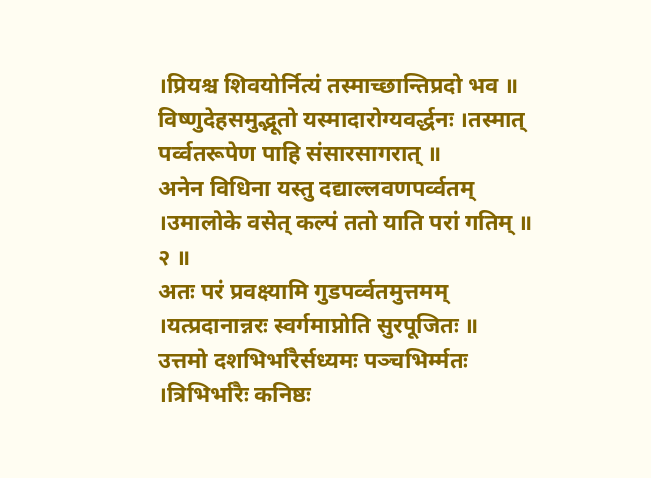।प्रियश्च शिवयोर्नित्यं तस्माच्छान्तिप्रदो भव ॥
विष्णुदेहसमुद्भूतो यस्मादारोग्यवर्द्धनः ।तस्मात् पर्व्वतरूपेण पाहि संसारसागरात् ॥
अनेन विधिना यस्तु दद्याल्लवणपर्व्वतम् ।उमालोके वसेत् कल्पं ततो याति परां गतिम् ॥
२ ॥
अतः परं प्रवक्ष्यामि गुडपर्व्वतमुत्तमम् ।यत्प्रदानान्नरः स्वर्गमाप्नोति सुरपूजितः ॥
उत्तमो दशभिर्भारैर्सध्यमः पञ्चभिर्म्मतः ।त्रिभिर्भारैः कनिष्ठः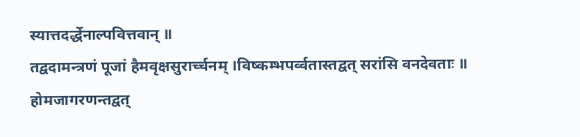स्यात्तदर्द्धेनाल्पवित्तवान् ॥
तद्वदामन्त्रणं पूजां हैमवृक्षसुरार्च्चनम् ।विष्कम्भपर्व्वतास्तद्वत् सरांसि वनदेवताः ॥
होमजागरणन्तद्वत्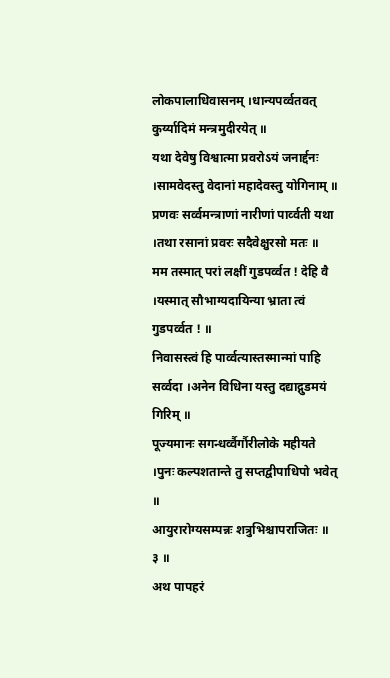लोकपालाधिवासनम् ।धान्यपर्व्वतवत् कुर्य्यादिमं मन्त्रमुदीरयेत् ॥
यथा देवेषु विश्वात्मा प्रवरोऽयं जनार्द्दनः ।सामवेदस्तु वेदानां महादेवस्तु योगिनाम् ॥
प्रणवः सर्व्वमन्त्राणां नारीणां पार्व्वती यथा ।तथा रसानां प्रवरः सदैवेक्षुरसो मतः ॥
मम तस्मात् परां लक्षीं गुडपर्व्वत ! देहि वै ।यस्मात् सौभाग्यदायिन्या भ्राता त्वं गुडपर्व्वत ! ॥
निवासस्त्वं हि पार्व्वत्यास्तस्मान्मां पाहि सर्व्वदा ।अनेन विधिना यस्तु दद्याद्गुडमयं गिरिम् ॥
पूज्यमानः सगन्धर्व्वैर्गौरीलोके महीयते ।पुनः कल्पशतान्ते तु सप्तद्वीपाधिपो भवेत् ॥
आयुरारोग्यसम्पन्नः शत्रुभिश्चापराजितः ॥
३ ॥
अथ पापहरं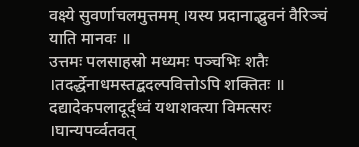वक्ष्ये सुवर्णाचलमुत्तमम् ।यस्य प्रदानाद्भुवनं वैरिञ्चं याति मानवः ॥
उत्तमः पलसाहस्रो मध्यमः पञ्चभिः शतैः ।तदर्द्धेनाधमस्तद्बदल्पवित्तोऽपि शक्तितः ॥
दद्यादेकपलादूर्द्ध्वं यथाशक्त्या विमत्सरः ।घान्यपर्व्वतवत्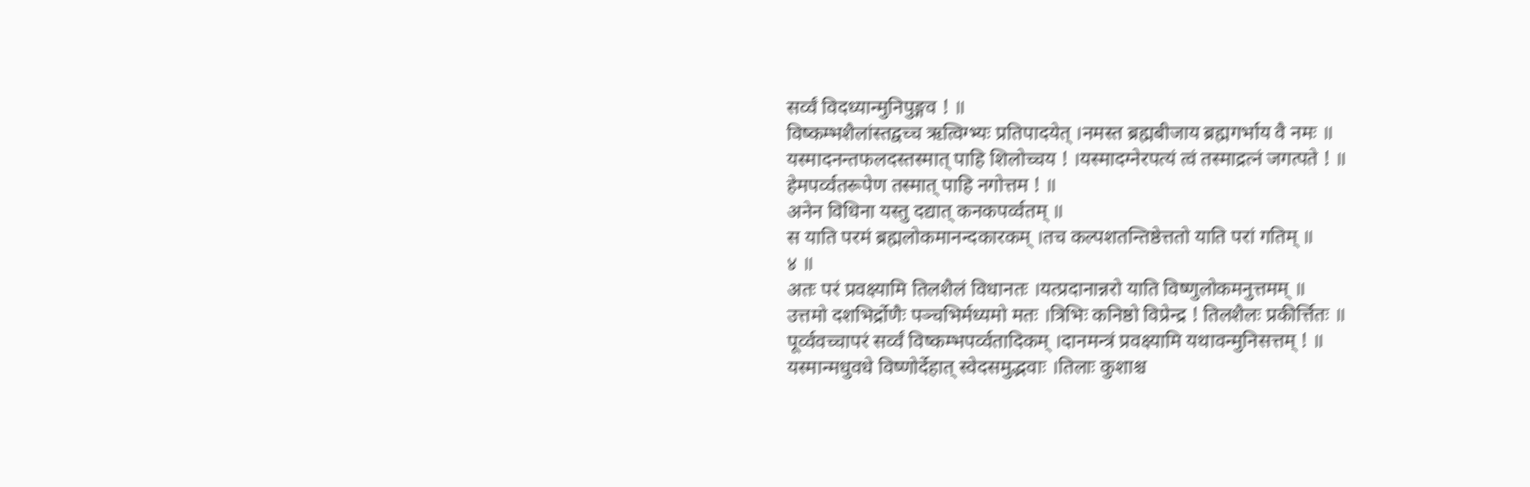सर्व्वं विदध्यान्मुनिपुङ्गव ! ॥
विष्कम्भशैलांस्तद्वच्च ऋत्विग्भ्यः प्रतिपादयेत् ।नमस्त ब्रह्मबीजाय ब्रह्मगर्भाय वै नमः ॥
यस्मादनन्तफलदस्तस्मात् पाहि शिलोच्चय ! ।यस्मादग्नेरपत्यं त्वं तस्माद्रत्नं जगत्पते ! ॥
हेमपर्व्वतरूपेण तस्मात् पाहि नगोत्तम ! ॥
अनेन विधिना यस्तु दद्यात् कनकपर्व्वतम् ॥
स याति परमं ब्रह्मलोकमानन्दकारकम् ।तच कल्पशतन्तिष्ठेत्ततो याति परां गतिम् ॥
४ ॥
अतः परं प्रवक्ष्यामि तिलशैलं विधानतः ।यत्प्रदानान्नरो याति विष्णुलोकमनुत्तमम् ॥
उत्तमो दशभिर्द्रोणैः पञ्चभिर्मध्यमो मतः ।त्रिभिः कनिष्ठो विप्रेन्द्र ! तिलशैलः प्रकीर्त्तितः ॥
पूर्व्ववच्चापरं सर्व्वं विष्कम्भपर्व्वतादिकम् ।दानमन्त्रं प्रवक्ष्यामि यथावन्मुनिसत्तम् ! ॥
यस्मान्मधुवधे विष्णोर्देहात् स्वेदसमुद्भवाः ।तिलाः कुशाश्च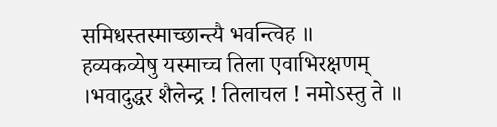समिधस्तस्माच्छान्त्यै भवन्त्विह ॥
हव्यकव्येषु यस्माच्च तिला एवाभिरक्षणम् ।भवादुद्धर शैलेन्द्र ! तिलाचल ! नमोऽस्तु ते ॥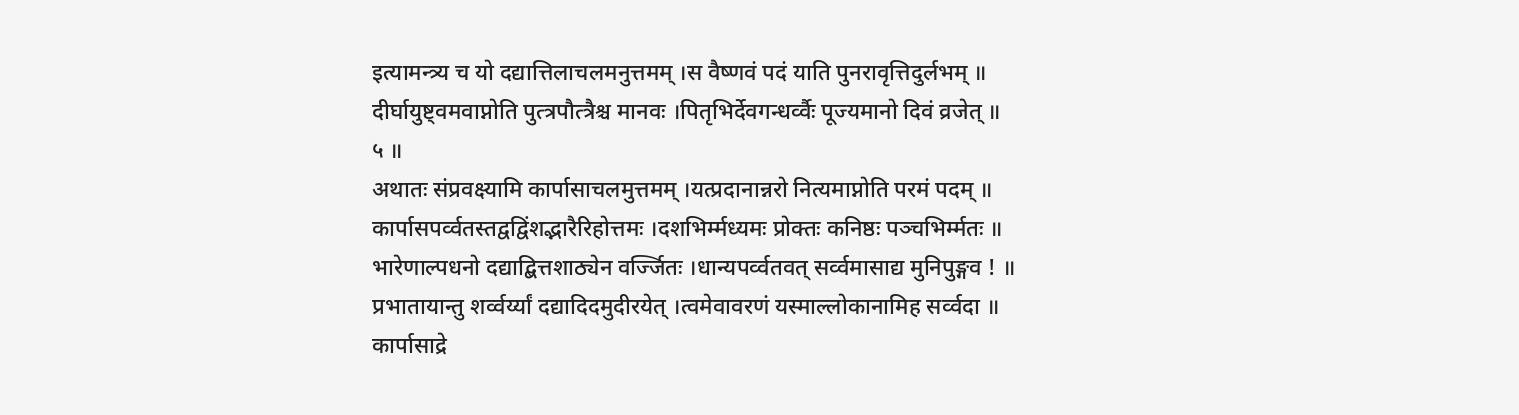इत्यामन्त्र्य च यो दद्यात्तिलाचलमनुत्तमम् ।स वैष्णवं पदं याति पुनरावृत्तिदुर्लभम् ॥
दीर्घायुष्ट्वमवाप्नोति पुत्त्रपौत्त्रैश्च मानवः ।पितृभिर्देवगन्धर्व्वैः पूज्यमानो दिवं व्रजेत् ॥
५ ॥
अथातः संप्रवक्ष्यामि कार्पासाचलमुत्तमम् ।यत्प्रदानान्नरो नित्यमाप्नोति परमं पदम् ॥
कार्पासपर्व्वतस्तद्वद्विंशद्भारैरिहोत्तमः ।दशभिर्म्मध्यमः प्रोक्तः कनिष्ठः पञ्चभिर्म्मतः ॥
भारेणाल्पधनो दद्याद्बित्तशाठ्येन वर्ज्जितः ।धान्यपर्व्वतवत् सर्व्वमासाद्य मुनिपुङ्गव ! ॥
प्रभातायान्तु शर्व्वर्य्यां दद्यादिदमुदीरयेत् ।त्वमेवावरणं यस्माल्लोकानामिह सर्व्वदा ॥
कार्पासाद्रे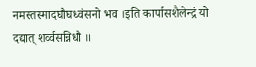नमस्तस्मादघौघध्वंसनो भव ।इति कार्पासशैलेन्द्रं यो दद्यात् शर्व्वसन्निधौ ॥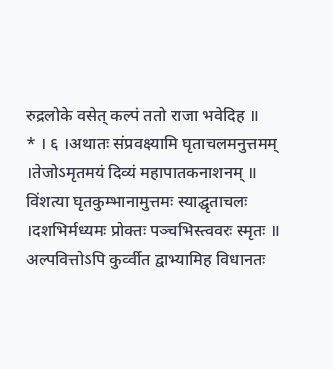रुद्रलोके वसेत् कल्पं ततो राजा भवेदिह ॥
* । ६ ।अथातः संप्रवक्ष्यामि घृताचलमनुत्तमम् ।तेजोऽमृतमयं दिव्यं महापातकनाशनम् ॥
विंशत्या घृतकुम्भानामुत्तमः स्याद्घृताचलः ।दशभिर्मध्यमः प्रोक्तः पञ्चभिस्त्ववरः स्मृतः ॥
अल्पवित्तोऽपि कुर्व्वीत द्वाभ्यामिह विधानतः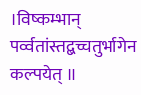।विष्कम्भान् पर्व्वतांस्तद्बच्चतुर्भागेन कल्पयेत् ॥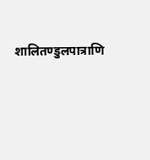शालितण्डुलपात्राणि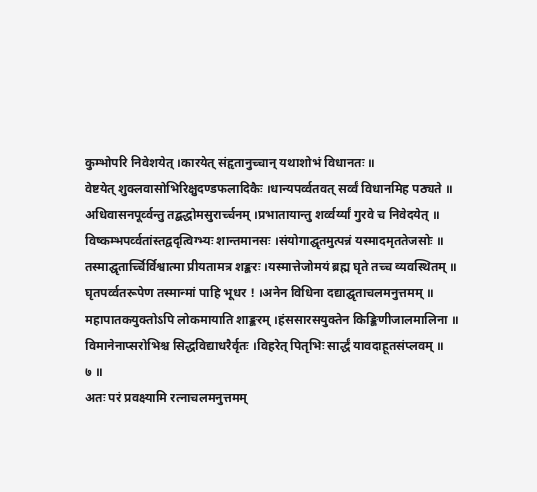कुम्भोपरि निवेशयेत् ।कारयेत् संहृतानुच्चान् यथाशोभं विधानतः ॥
वेष्टयेत् शुक्लवासोभिरिक्षुदण्डफलादिकैः ।धान्यपर्व्वतवत् सर्व्वं विधानमिह पठ्यते ॥
अधिवासनपूर्व्वन्तु तद्बद्धोमसुरार्च्चनम् ।प्रभातायान्तु शर्व्वर्य्यां गुरवे च निवेदयेत् ॥
विष्कम्भपर्व्वतांस्तद्वदृत्विग्भ्यः शान्तमानसः ।संयोगाद्घृतमुत्पन्नं यस्मादमृततेजसोः ॥
तस्माद्घृतार्च्चिर्विश्वात्मा प्रीयतामत्र शङ्करः ।यस्मात्तेजोमयं ब्रह्म घृते तच्च व्यवस्थितम् ॥
घृतपर्व्वतरूपेण तस्मान्मां पाहि भूधर ! ।अनेन विधिना दद्याद्घृताचलमनुत्तमम् ॥
महापातकयुक्तोऽपि लोकमायाति शाङ्करम् ।हंससारसयुक्तेन किङ्किणीजालमालिना ॥
विमानेनाप्सरोभिश्च सिद्धविद्याधरैर्वृतः ।विहरेत् पितृभिः सार्द्धं यावदाहूतसंप्लवम् ॥
७ ॥
अतः परं प्रवक्ष्यामि रत्नाचलमनुत्तमम्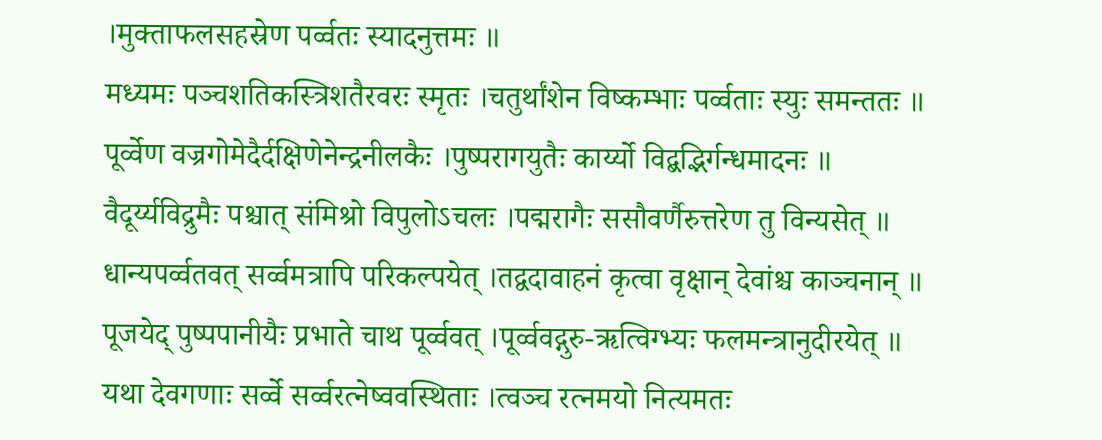।मुक्ताफलसहस्रेण पर्व्वतः स्यादनुत्तमः ॥
मध्यमः पञ्चशतिकस्त्रिशतैरवरः स्मृतः ।चतुर्थांशेन विष्कम्भाः पर्व्वताः स्युः समन्ततः ॥
पूर्व्वेण वज्रगोमेदैर्दक्षिणेनेन्द्रनीलकैः ।पुष्परागयुतैः कार्य्यो विद्बद्भिर्गन्धमादनः ॥
वैदूर्य्यविद्रुमैः पश्चात् संमिश्रो विपुलोऽचलः ।पद्मरागैः ससौवर्णैरुत्तरेण तु विन्यसेत् ॥
धान्यपर्व्वतवत् सर्व्वमत्रापि परिकल्पयेत् ।तद्वदावाहनं कृत्वा वृक्षान् देवांश्च काञ्चनान् ॥
पूजयेद् पुष्पपानीयैः प्रभाते चाथ पूर्व्ववत् ।पूर्व्ववद्गुरु-ऋत्विग्भ्यः फलमन्त्रानुदीरयेत् ॥
यथा देवगणाः सर्व्वे सर्व्वरत्नेष्ववस्थिताः ।त्वञ्च रत्नमयो नित्यमतः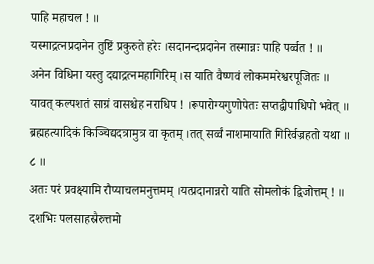पाहि महाचल ! ॥
यस्माद्रत्नप्रदानेन तुष्टिं प्रकुरुते हरेः ।सदानन्दप्रदानेन तस्मान्नः पाहि पर्व्वत ! ॥
अनेन विधिना यस्तु दद्याद्रत्नमहागिरिम् ।स याति वैष्णवं लोकममरेश्वरपूजितः ॥
यावत् कल्पशतं साग्रं वासश्चेह नराधिप ! ।रूपारोग्यगुणोपेतः सप्तद्वीपाधिपो भवेत् ॥
ब्रह्महत्यादिकं किञ्चिद्यदत्रामुत्र वा कृतम् ।तत् सर्व्वं नाशमायाति गिरिर्वज्रहतो यथा ॥
८ ॥
अतः परं प्रवक्ष्यामि रौप्याचलमनुत्तमम् ।यत्प्रदानान्नरो याति सोमलोकं द्विजोत्तम् ! ॥
दशभिः पलसाहस्रैरुत्तमो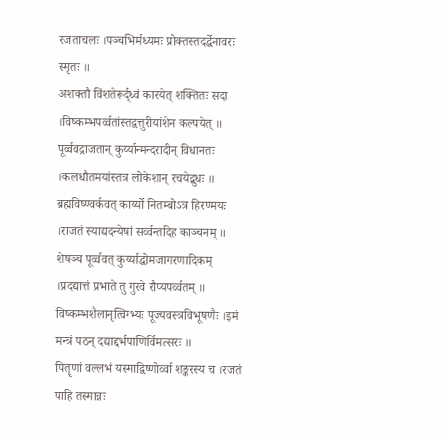रजताचलः ।पञ्चभिर्मध्यमः प्रोक्तस्तदर्द्धेनावरः स्मृतः ॥
अशक्तौ विंशतेरूर्द्ध्वं कारयेत् शक्तितः सदा ।विष्कम्भपर्व्वतांस्तद्वत्तुरीयांशेन कल्पयेत् ॥
पूर्व्ववद्राजतान् कुर्य्यान्मन्दरादीन् विधानतः ।कलधौतमयांस्तत्र लोकेशान् रचयेद्बुधः ॥
ब्रह्मविष्ण्वर्कवत् कार्य्यो नितम्बोऽत्र हिरण्मयः ।राजतं स्याद्यदन्येषां सर्व्वन्तदिह काञ्चनम् ॥
शेषञ्च पूर्व्ववत् कुर्य्याद्धोमजागरणादिकम् ।प्रदद्यात्तं प्रभाते तु गुरवे रौप्यपर्व्वतम् ॥
विष्कम्भशैलानृत्विग्भ्यः पूज्यवस्त्रविभूषणैः ।इमं मन्त्रं पठन् दद्याद्दर्भपाणिर्विमत्सरः ॥
पितॄणां वल्लभं यस्माद्विष्णोर्व्वा शङ्करस्य च ।रजतं पाहि तस्मान्नः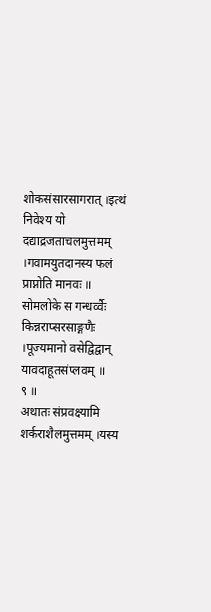शोकसंसारसागरात् ।इत्थं निवेश्य यो दद्याद्रजताचलमुत्तमम् ।गवामयुतदानस्य फलं प्राप्नोति मानवः ॥
सोमलोके स गन्धर्व्वैः किन्नराप्सरसाङ्गणैः ।पूज्यमानो वसेद्विद्वान् यावदाहूतसंप्लवम् ॥
९ ॥
अथातः संप्रवक्ष्यामि शर्कराशैलमुत्तमम् ।यस्य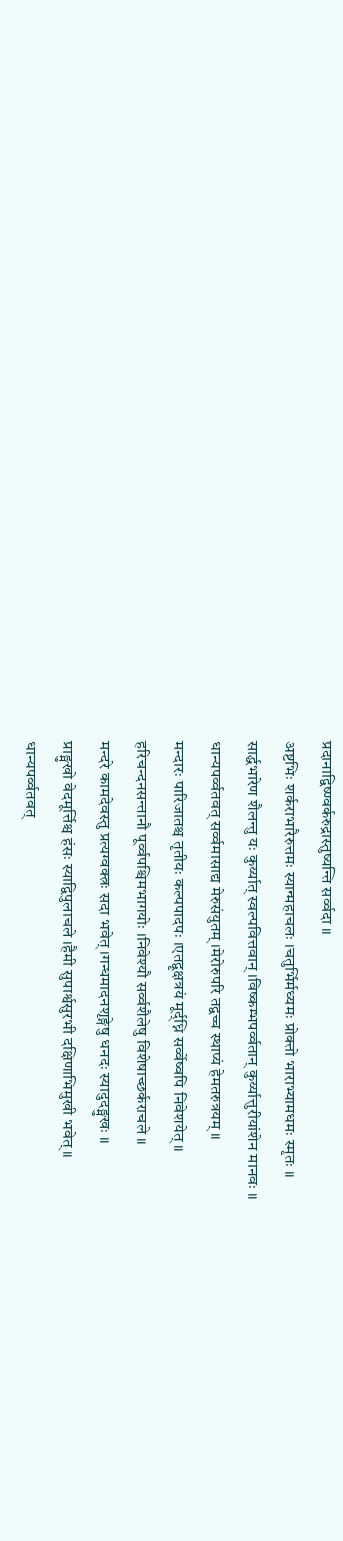प्रदानाद्विष्ण्वर्करुद्रास्तुष्यन्ति सर्व्वदा ॥
अष्टभिः शर्कराभारैरुत्तमः स्यान्महाचलः ।चतुर्भिर्मध्यमः प्रोक्तो भाराभ्यामधमः स्मृतः ॥
सार्द्धभारेण शैलन्तु यः कुर्य्यात् स्वल्पवित्तवान् ।विष्कम्भपर्व्वतान् कुर्य्यात्तुरीयांशेन मानवः ॥
धान्यपर्व्वतवत् सर्व्वमासाद्य मेरुसंयुतम् ।मेरोरुपरि तद्वच्च स्थाप्यं हेमतरुत्रयम् ॥
मन्दारः पारिजातश्च तृतीयः कल्पपादपः ।एतद्वृक्षत्रयं मूर्द्ध्नि सर्व्वेष्वपि निवेशयेत् ॥
हरिचन्दनसन्तानौ पूर्व्वपश्चिमभागयोः ।निवेश्यौ सर्व्वशैलेषु विशेषाच्छर्कराचले ॥
मन्दरे कामदेवस्तु प्रत्यग्वक्त्रः सदा भवेत् ।गन्धमादनशृङ्गेषु धनदः स्यादुदङ्मुखः ॥
प्राङ्मुखो वेदमूर्त्तिश्च हंसः स्याद्विपुलाचले ।हैमी सुपार्श्वसुरभी दक्षिणाभिमुखी भवेत् ॥
धान्यपर्व्वतवत्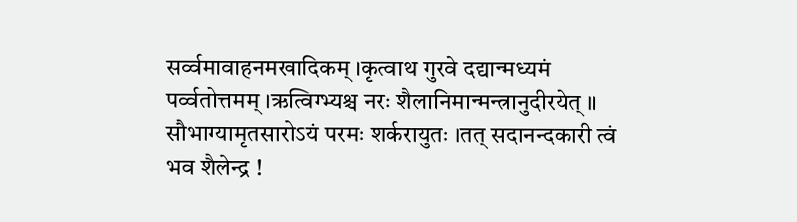सर्व्वमावाहनमखादिकम् ।कृत्वाथ गुरवे दद्यान्मध्यमं पर्व्वतोत्तमम् ।ऋत्विग्भ्यश्च नरः शैलानिमान्मन्त्रानुदीरयेत् ॥
सौभाग्यामृतसारोऽयं परमः शर्करायुतः ।तत् सदानन्दकारी त्वं भव शैलेन्द्र !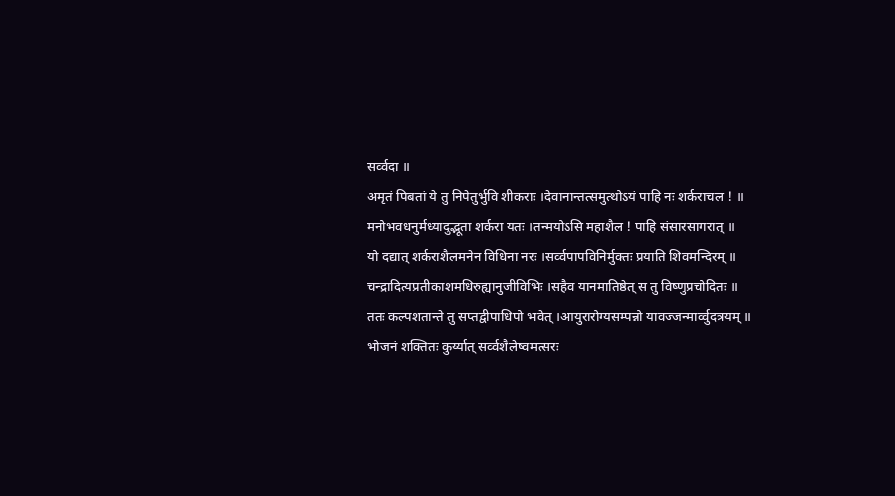सर्व्वदा ॥
अमृतं पिबतां ये तु निपेतुर्भुवि शीकराः ।देवानान्तत्समुत्थोऽयं पाहि नः शर्कराचल ! ॥
मनोभवधनुर्मध्यादुद्भूता शर्करा यतः ।तन्मयोऽसि महाशैल ! पाहि संसारसागरात् ॥
यो दद्यात् शर्कराशैलमनेन विधिना नरः ।सर्व्वपापविनिर्मुक्तः प्रयाति शिवमन्दिरम् ॥
चन्द्रादित्यप्रतीकाशमधिरुह्यानुजीविभिः ।सहैव यानमातिष्ठेत् स तु विष्णुप्रचोदितः ॥
ततः कल्पशतान्ते तु सप्तद्वीपाधिपो भवेत् ।आयुरारोग्यसम्पन्नो यावज्जन्मार्व्वुदत्रयम् ॥
भोजनं शक्तितः कुर्य्यात् सर्व्वशैलेष्वमत्सरः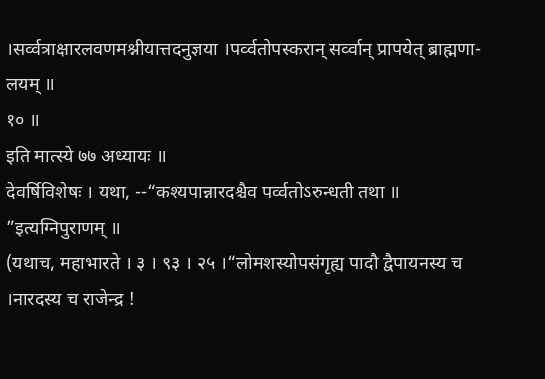।सर्व्वत्राक्षारलवणमश्नीयात्तदनुज्ञया ।पर्व्वतोपस्करान् सर्व्वान् प्रापयेत् ब्राह्मणा-लयम् ॥
१० ॥
इति मात्स्ये ७७ अध्यायः ॥
देवर्षिविशेषः । यथा, --“कश्यपान्नारदश्चैव पर्व्वतोऽरुन्धती तथा ॥
”इत्यग्निपुराणम् ॥
(यथाच, महाभारते । ३ । ९३ । २५ ।“लोमशस्योपसंगृह्य पादौ द्वैपायनस्य च ।नारदस्य च राजेन्द्र !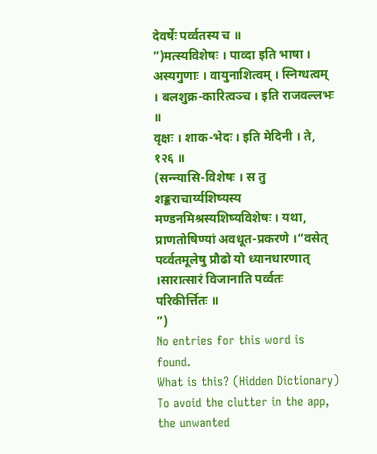देवर्षेः पर्व्वतस्य च ॥
”)मत्स्यविशेषः । पाव्दा इति भाषा । अस्यगुणाः । वायुनाशित्वम् । स्निग्धत्वम् । बलशुक्र-कारित्वञ्च । इति राजवल्लभः ॥
वृक्षः । शाक-भेदः । इति मेदिनी । ते, १२६ ॥
(सन्न्यासि-विशेषः । स तु शङ्कराचार्य्यशिष्यस्य मण्डनमिश्रस्यशिष्यविशेषः । यथा, प्राणतोषिण्यां अवधूत-प्रकरणे ।“वसेत् पर्व्वतमूलेषु प्रौढो यो ध्यानधारणात् ।सारात्सारं विजानाति पर्व्वतः परिकीर्त्तितः ॥
”)
No entries for this word is found.
What is this? (Hidden Dictionary)
To avoid the clutter in the app, the unwanted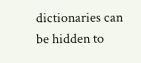dictionaries can be hidden to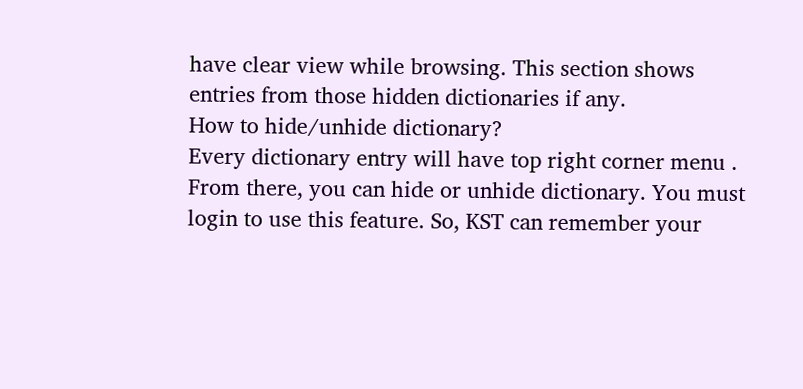have clear view while browsing. This section shows entries from those hidden dictionaries if any.
How to hide/unhide dictionary?
Every dictionary entry will have top right corner menu . From there, you can hide or unhide dictionary. You must login to use this feature. So, KST can remember your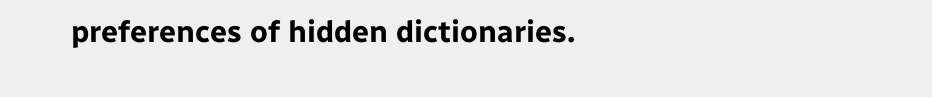preferences of hidden dictionaries.